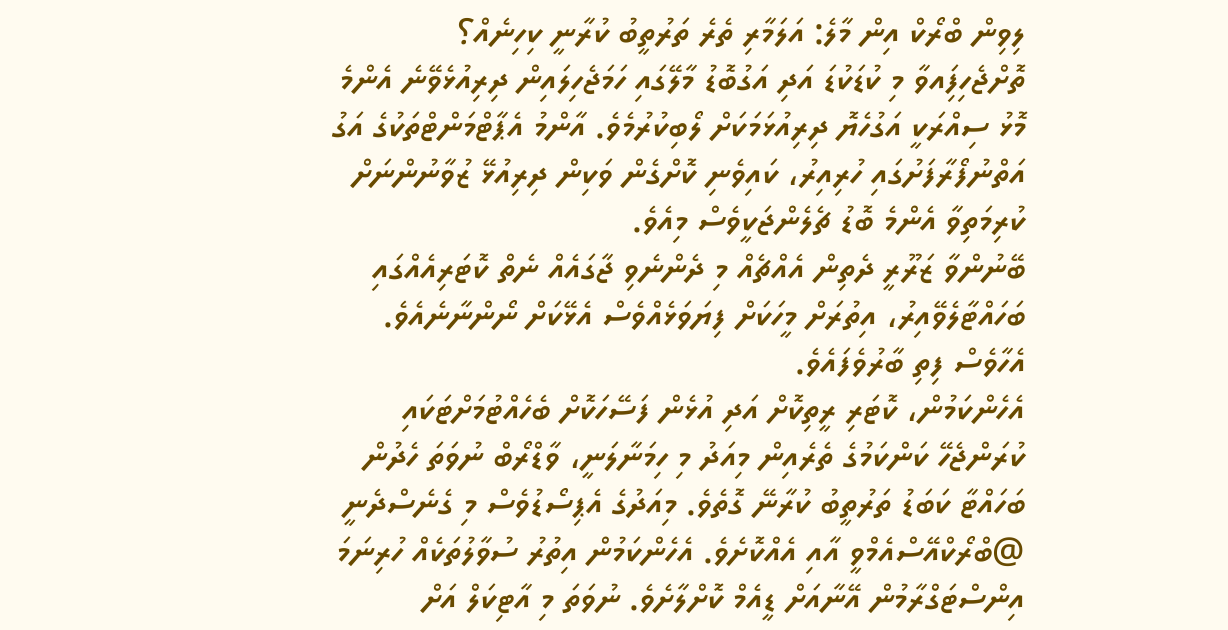ލިވިން ބްރޯކް އިން މާލެ: އަލަމާރި ތެރެ ތަރުތީބު ކުރާނީ ކިހިނެއް؟
ތޮށްޖެހިފަިއވާ މި ކުޑަކުޑަ އަދި އަގުބޮޑު މާލޭގައި ހަމަޖެހިލައިން ދިރިއުޅެވޭނެ އެންމެ މޮޅު ސިއްރަކީ އަގުހެޔޮ ދިރިއުޅަމަކަށް ލޯބިކުރުމެވެ. އާންމު އެޕާޓްމަންޓްތަކުގެ އަގު އަތްނުފޯރާފަށުގައި ހުރިއިރު، ކައިވެނި ކޮށްގެން ވަކިން ދިރިއުޅޭ ޒުވާނުންނަށް ކުރިމަތިވާ އެންމެ ބޮޑު ޗެލެންޖަކީވެސް މިއެވެ.
ބޭނުންވާ ޒަރޫރީ ދެތިން އެއްޗެއް މި ދެންނެވި ޖާގައެއް ނެތް ކޮޓަރިއެއްގައި ބަހައްޓާލެވޭއިރު، އިތުރަށް މީހަކަށް ފިޔަވަޅެއްވެސް އެޅޭކަށް ނޯންނާނެއެވެ. އެހާވެސް ފިތި ބާރުވެފައެވެ.
އެހެންކަމުން، ކޮޓަރި ރީތިކޮށް އަދި އުޅެން ފަސޭހަކޮށް ބެހެއްޓުމަށްޓަކައި ކުރަންޖެހޭ ކަންކަމުގެ ތެރެއިން މިއަދު މި ހިމަނާލަނީ، ވާޑްރޯބް ނުވަތަ ހެދުން ބަހައްޓާ ކަބަޑު ތަރުތީބު ކުރާނޭ ގޮތެވެ. މިއަދުގެ އެޕިސޯޑުވެސް މި ގެނެސްދެނީ @ބްރޯކްއޭސްއެމްވީ އާއި އެއްކޮށެވެ. އެހެންކަމުން އިތުރު ސުވާލުތަކެއް ހުރިނަމަ އިންސްޓަގްރާމުން އޭނާއަށް ޑީއެމް ކޮށްލާށެވެ. ނުވަތަ މި އާޓިކަލް އަށް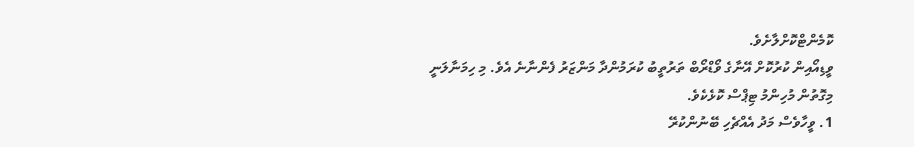ކޮމެންޓްކޮށްލާށެވެ.
ވީޑިއޯއިން ކުރުކޮށް އޭނާގެ ވޯޑްރޯބް ތަރުތީބު ކުރަމުންދާ މަންޒަރު ފެންނާނެ އެވެ. މި ހިމަނާލަނީ މިގޮތުން މުހިންމު ޓިޕްސް ކޮޅެކެވެ.
1. ވީހާވެސް މަދު އެއްޗެހި ބޭނުންކުރޭ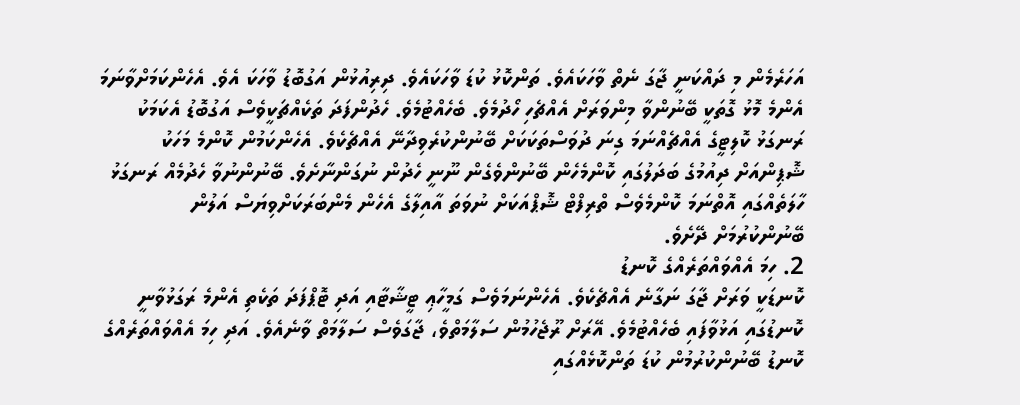އަހަރެމެން މި ދައްކަނީ ޖާގަ ނެތް ވާހަކައެވެ. ތަންކޮޅު ކުޑަ ވާހަކައެވެ. ދިރިއުޅުން އަގުބޮޑު ވާހަކަ އެވެ. އެހެންކަމަށްވާނަމަ އެންމެ މޮޅު ގޮތަކީ ބޭނުންވާ މިންވަރަށް އެއްޗެހި ހޯދުމެވެ. ބެހެއްޓުމެވެ. ހެދުންފަދަ ތަކެއްޗަކީވެސް އަގުބޮޑު އެކަމަކު ރަނގަޅު ކޮލިޓީގެ އެއްޗެއްނަމަ ގިނަ ދުވަސްތަކަކަށް ބޭނުންކުރެވިދާނޭ އެއްޗެކެވެ. އެހެންކަމުން ކޮންމެ މަހަކު ޝޮޕިންއަށް ދިއުމުގެ ބަދަލުގައި ކޮންމެހެން ބޭނުންވެގެން ނޫނީ ހެދުން ނުގަންނާށެވެ. ބޭނުންނުވާ ހެދުމެއް ރަނގަޅު ހާލަތެއްގައި އޮތްނަމަ ކޮންމެވެސް ތްރިފްޓް ޝޮޕްއަކަށް ނުވަތަ އާއިލާގެ އެހެން މެންބަރަކަށްވިޔަސް އަލުން ބޭނުންކުރުމަށް ދޭށެވެ.
2. ހިމަ އެއްވައްތަރެއްގެ ކޮނޑު
ކޮނޑަކީ ވަރަށް ޖާގަ ނަގާނެ އެއްޗެކެވެ. އެހެންނަމަވެސް ގަމީހާޢި ޓީޝާޓާއި އަދި ޓޮޕްފަދަ ތަކެތި އެންމެ ރަގަޅުވާނީ ކޮނޑުގައި އަޅުވާފައި ބެހެއްޓުމެވެ. އޭރަށް ރޫޖެހުމުން ސަލާމަތްވެ، ޖާގަވެސް ސަލާމަތް ވާނެއެވެ. އަދި ހިމަ އެއްވައްތަރެއްގެ ކޮނޑު ބޭނުންކުރުމުން ކުޑަ ތަންކޮޅެއްގައި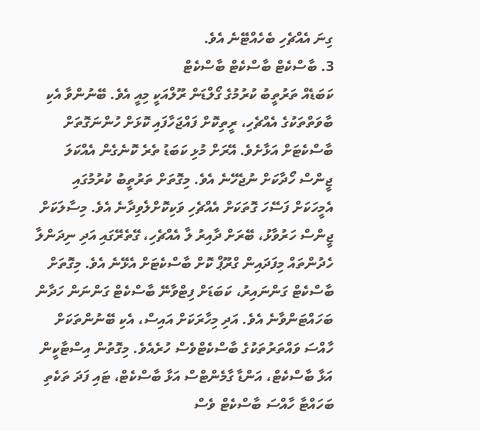ގިނަ އެއްޗެހި ބެހެއްޓޭނެ އެވެ.
3. ބާސްކެޓް ބާސްކެޓް ބާސްކެޓް
ކަބަޑެއް ތަރުތީބު ކުރުމުގެ ގޯލްޑަން ރޫލްއަކީ މިއީ އެވެ. ބޭނުންވާ އެކި ބާވަތްތަކުގެ އެއްޗެހި، ރީތިކޮށް ފައްޖަހާފައި ކޮޅަށް ހުންނަގޮތަށް ބާސްކެޓަށް އަޅާށެވެ. އޭރަށް މުޅި ކަބަޑު ތެރެ ކޮނެގެން އެއްކަލަ ޖީންސް ހޯދާކަށް ނުޖެހޭނެ އެވެ. މިގޮތަށް ތަރުތީބު ކުރުމުގައި އެމީހަކަށް ފަސޭހަ ގޮތަކަށް އެއްޗެހި ވަކިކޮށްލެވިދާނެ އެވެ. މިސާލަކަށް ޖީންސް ހަރުވާޅު، ބޭރަށް ދާއިރު ލާ އެއްޗެހި، ގޭތެރޭގައި އަދި ނިދަންލާ ހެދުންތައް މިފަދައިން ގްރޫޕް ކޮށް ބާސްކެޓަށް އެޅޭނެ އެވެ. މިގޮތަށް ބާސްކެޓް ގަންނައިރު، ކަބަޑަށް ފިޓްވާނޭ ބާސްކެޓް ގަންނަން ހަދާން ބަހައްޓަންވާނެ އެވެ. އަދި މިހާރަކަށް އައިސް، އެކި ބޭނުންތަކަށް ހާއްސަ ވައްތަރުތަކުގެ ބާސްކެޓްވެސް ހުރެއެވެ. މިގޮތުން އިސްޓާކީން އަޅާ ބާސްކެޓް، އަންޑާ ގާމެންޓްސް އަޅާ ބާސްކެޓް، ޓައި ފަދަ ތަކެތި ބަހައްޓާ ހާއްސަ ބާސްކެޓް ވެސް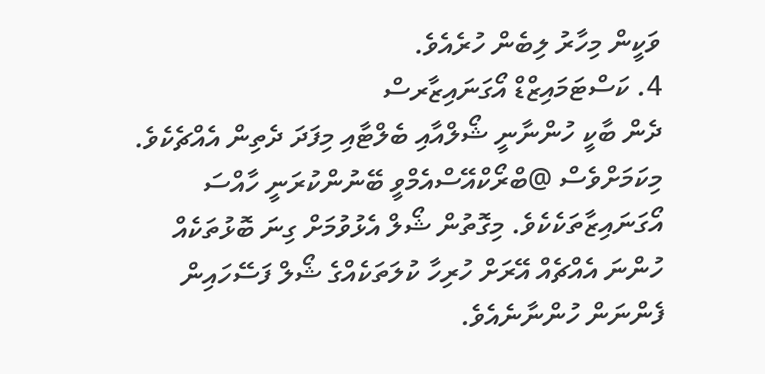ވަކީން މިހާރު ލިބެން ހުރެއެވެ.
4. ކަސްޓަމައިޒްޑް އޯގަނައިޒާރސް
ދެން ބާކީ ހުންނާނީ ޝޯލްއާއި ބެލްޓާއި މިފަދަ ދެތިން އެއްޗެކެވެ. މިކަމަށްވެސް @ބްރޯކްއޭސްއެމްވީ ބޭނުންކުރަނީ ހާއްސަ އޯގަނައިޒާތަކެކެވެ. މިގޮތުން ޝޯލް އެޅުވުމަށް ގިނަ ބޮޅުތަކެއް ހުންނަ އެއްޗެއް އޭރަށް ހުރިހާ ކުލަތަކެއްގެ ޝޯލް ފަސޭހައިން ފެންނަން ހުންނާނެއެވެ.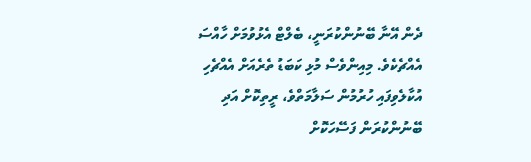ދެން އޭނާ ބޭނުންކުރަނީ، ބެލްޓް އެޅުވުމަށް ހާއްސަ އެއްޗެކެވެ. މިއިންވެސް މުޅި ކަބަޑު ތެރެއަށް އެއްޗެހި އުކާލެވިފައި ހުރުމުން ސަލާމަތްވެ، ރީތިކޮށް އަދި ބޭނުންކުރަން ފަސޭހަކޮށް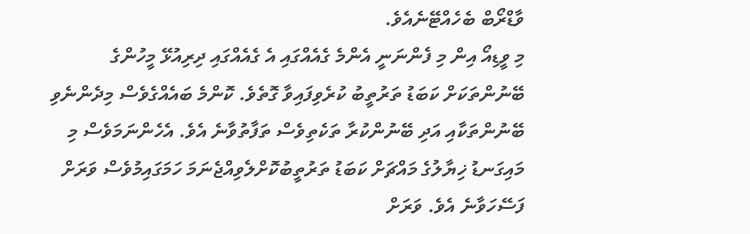ވާޑްރޯބް ބެހެއްޓޭނެއެވެ.
މި ވީޑިއޯ އިން މި ފެންނަނީ އެންމެ ގެއެއްގައި އެ ގެއެއްގައި ދިރިއުޅޭ މީހުންގެ ބޭނުންތަކަށް ކަބަޑު ތަރުތީބު ކުރެވިފައިވާ ގޮތެވެ. ކޮންމެ ބައެއްގެވެސް މިދެންނެވި ބޭނުންތަކާއި އަދި ބޭނުންކުރާ ތަކެތިވެސް ތަފާތުވާނެ އެވެ. އެހެންނަމަވެސް މި މައިގަނޑު ޚިޔާލުގެ މައްޗަށް ކަބަޑު ތަރުތީބުކޮށްލެވިއްޖެނަމަ ހަމަގައިމުވެސް ވަރަށް ފަސޭހަވާނެ އެވެ. ވަރަށް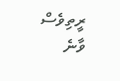ރީތިވެސް ވާނެ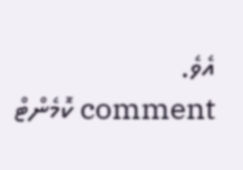އެވެ.
comment ކޮމެންޓް